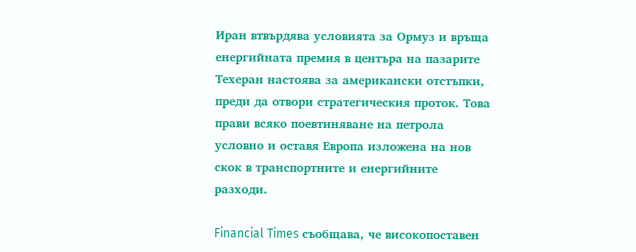Иран втвърдява условията за Ормуз и връща енергийната премия в центъра на пазарите
Техеран настоява за американски отстъпки, преди да отвори стратегическия проток. Това прави всяко поевтиняване на петрола условно и оставя Европа изложена на нов скок в транспортните и енергийните разходи.

Financial Times съобщава, че високопоставен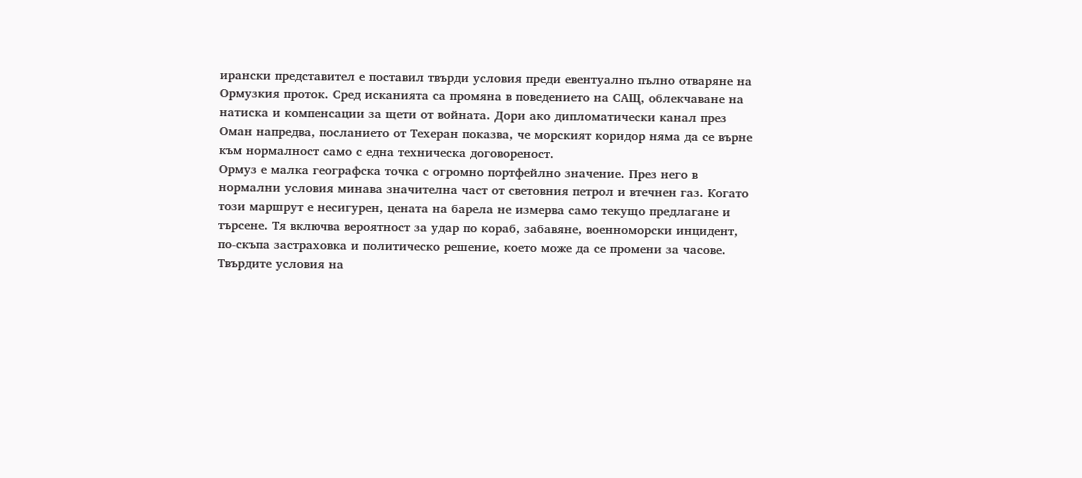ирански представител е поставил твърди условия преди евентуално пълно отваряне на Ормузкия проток. Сред исканията са промяна в поведението на САЩ, облекчаване на натиска и компенсации за щети от войната. Дори ако дипломатически канал през Оман напредва, посланието от Техеран показва, че морският коридор няма да се върне към нормалност само с една техническа договореност.
Ормуз е малка географска точка с огромно портфейлно значение. През него в нормални условия минава значителна част от световния петрол и втечнен газ. Когато този маршрут е несигурен, цената на барела не измерва само текущо предлагане и търсене. Тя включва вероятност за удар по кораб, забавяне, военноморски инцидент, по-скъпа застраховка и политическо решение, което може да се промени за часове.
Твърдите условия на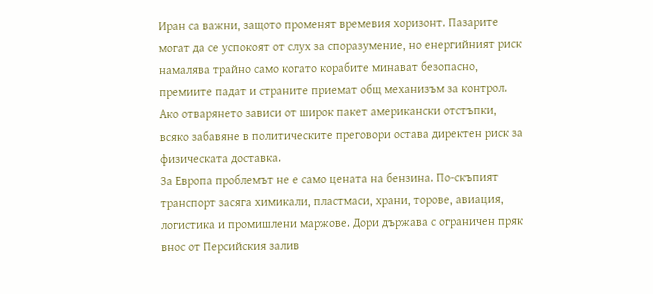Иран са важни, защото променят времевия хоризонт. Пазарите могат да се успокоят от слух за споразумение, но енергийният риск намалява трайно само когато корабите минават безопасно, премиите падат и страните приемат общ механизъм за контрол. Ако отварянето зависи от широк пакет американски отстъпки, всяко забавяне в политическите преговори остава директен риск за физическата доставка.
За Европа проблемът не е само цената на бензина. По-скъпият транспорт засяга химикали, пластмаси, храни, торове, авиация, логистика и промишлени маржове. Дори държава с ограничен пряк внос от Персийския залив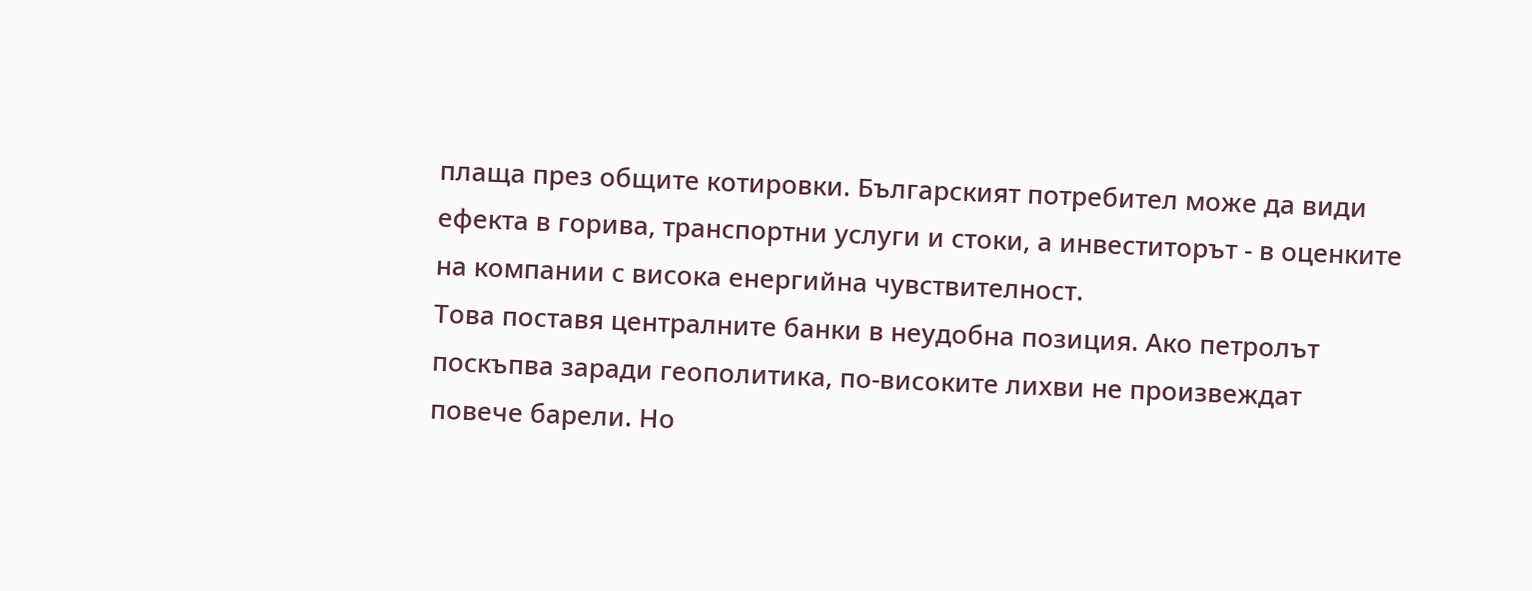плаща през общите котировки. Българският потребител може да види ефекта в горива, транспортни услуги и стоки, а инвеститорът - в оценките на компании с висока енергийна чувствителност.
Това поставя централните банки в неудобна позиция. Ако петролът поскъпва заради геополитика, по-високите лихви не произвеждат повече барели. Но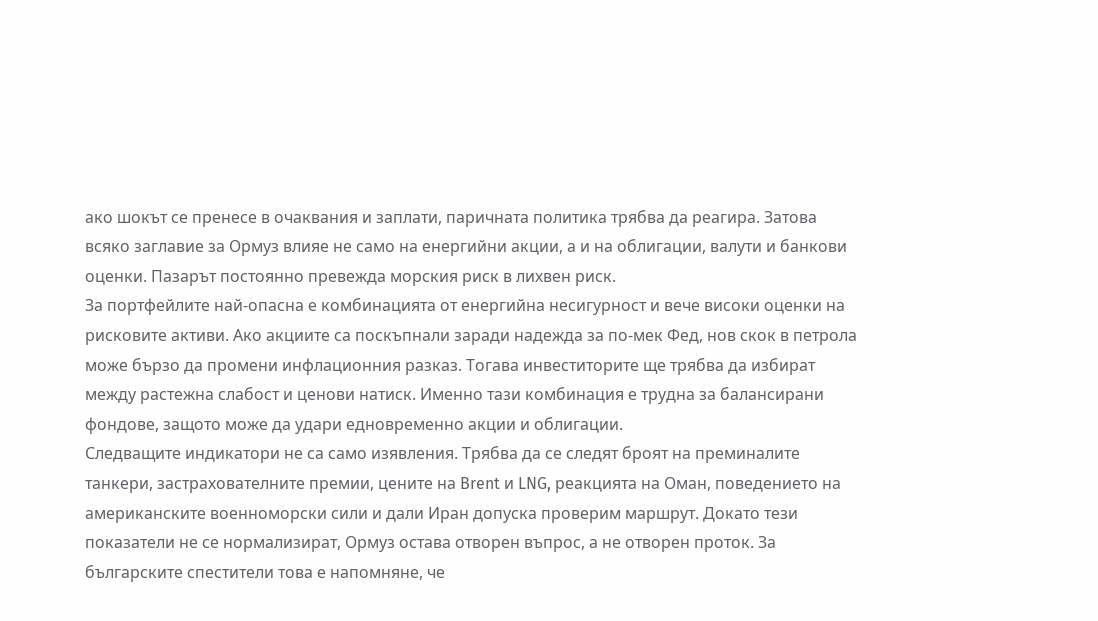ако шокът се пренесе в очаквания и заплати, паричната политика трябва да реагира. Затова всяко заглавие за Ормуз влияе не само на енергийни акции, а и на облигации, валути и банкови оценки. Пазарът постоянно превежда морския риск в лихвен риск.
За портфейлите най-опасна е комбинацията от енергийна несигурност и вече високи оценки на рисковите активи. Ако акциите са поскъпнали заради надежда за по-мек Фед, нов скок в петрола може бързо да промени инфлационния разказ. Тогава инвеститорите ще трябва да избират между растежна слабост и ценови натиск. Именно тази комбинация е трудна за балансирани фондове, защото може да удари едновременно акции и облигации.
Следващите индикатори не са само изявления. Трябва да се следят броят на преминалите танкери, застрахователните премии, цените на Brent и LNG, реакцията на Оман, поведението на американските военноморски сили и дали Иран допуска проверим маршрут. Докато тези показатели не се нормализират, Ормуз остава отворен въпрос, а не отворен проток. За българските спестители това е напомняне, че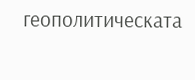геополитическата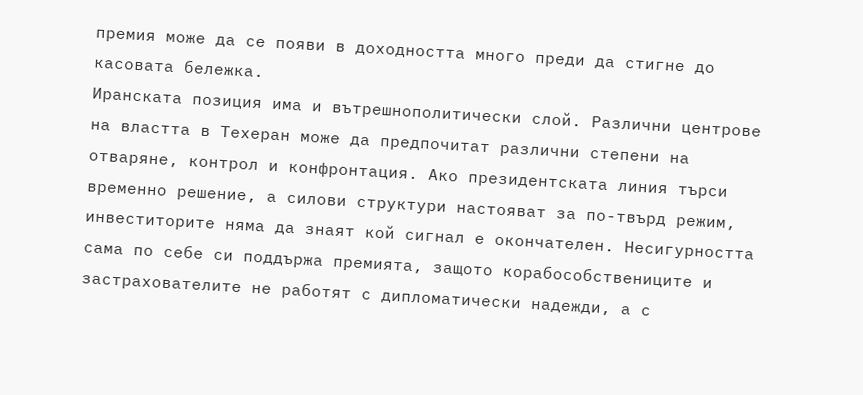премия може да се появи в доходността много преди да стигне до касовата бележка.
Иранската позиция има и вътрешнополитически слой. Различни центрове на властта в Техеран може да предпочитат различни степени на отваряне, контрол и конфронтация. Ако президентската линия търси временно решение, а силови структури настояват за по-твърд режим, инвеститорите няма да знаят кой сигнал е окончателен. Несигурността сама по себе си поддържа премията, защото корабособствениците и застрахователите не работят с дипломатически надежди, а с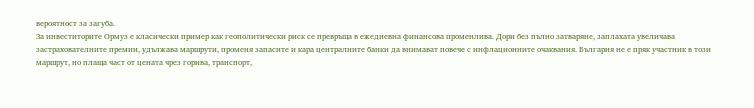вероятност за загуба.
За инвеститорите Ормуз е класически пример как геополитически риск се превръща в ежедневна финансова променлива. Дори без пълно затваряне, заплахата увеличава застрахователните премии, удължава маршрути, променя запасите и кара централните банки да внимават повече с инфлационните очаквания. България не е пряк участник в този маршрут, но плаща част от цената чрез горива, транспорт,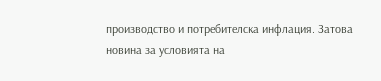производство и потребителска инфлация. Затова новина за условията на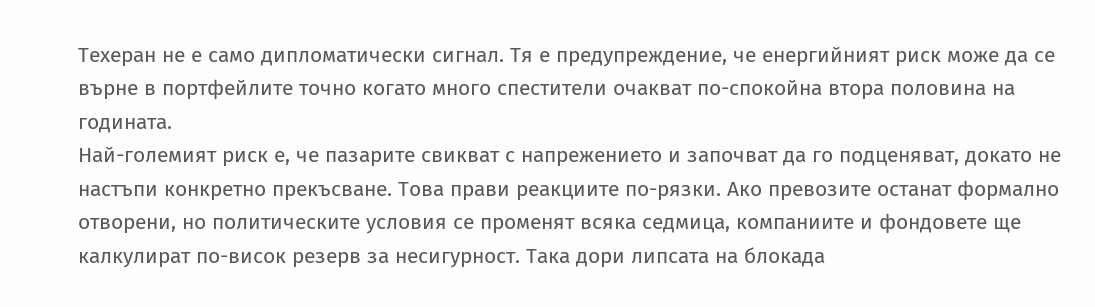Техеран не е само дипломатически сигнал. Тя е предупреждение, че енергийният риск може да се върне в портфейлите точно когато много спестители очакват по-спокойна втора половина на годината.
Най-големият риск е, че пазарите свикват с напрежението и започват да го подценяват, докато не настъпи конкретно прекъсване. Това прави реакциите по-рязки. Ако превозите останат формално отворени, но политическите условия се променят всяка седмица, компаниите и фондовете ще калкулират по-висок резерв за несигурност. Така дори липсата на блокада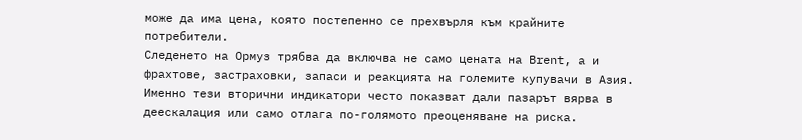може да има цена, която постепенно се прехвърля към крайните потребители.
Следенето на Ормуз трябва да включва не само цената на Brent, а и фрахтове, застраховки, запаси и реакцията на големите купувачи в Азия. Именно тези вторични индикатори често показват дали пазарът вярва в деескалация или само отлага по-голямото преоценяване на риска.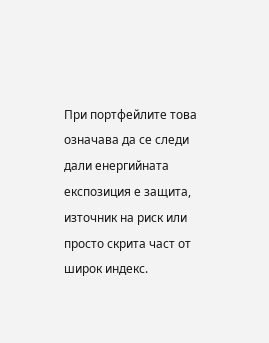При портфейлите това означава да се следи дали енергийната експозиция е защита, източник на риск или просто скрита част от широк индекс.